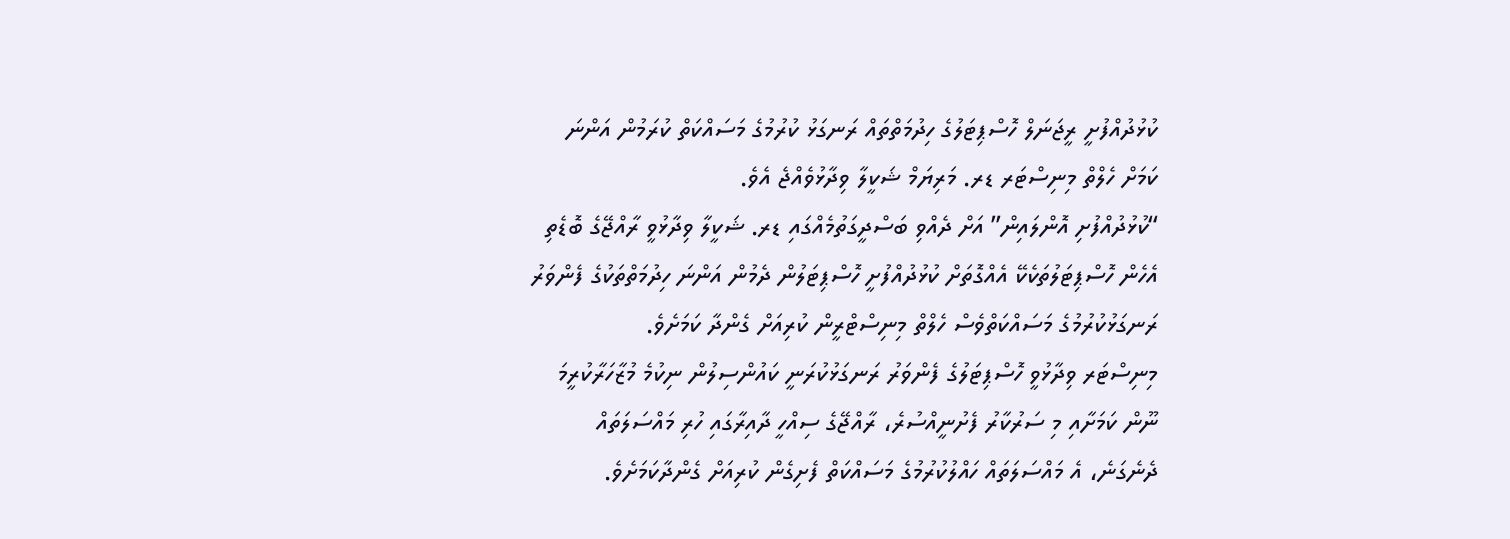ކުޅުދުއްފުށީ ރީޖަނަލް ހޮސްޕިޓަލުގެ ހިދުމަތްތައް ރަނގަޅު ކުރުމުގެ މަސައްކަތް ކުރަމުން އަންނަ ކަމަށް ހެލްތް މިނިސްޓަރ ޑރ. މަރިޔަމް ޝަކީލާ ވިދާޅުވެއްޖެ އެވެ.
“ކުޅުދުއްފުށި އޮންލައިން” އަށް ދެއްވި ބަސްދީގަތުމެއްގައި ޑރ. ޝަކީލާ ވިދާޅުވީ ރާއްޖޭގެ ބޮޑެތި އެހެން ހޮސްޕިޓަލުތަކެކޭ އެއްގޮތަށް ކުޅުދުއްފުށީ ހޮސްޕިޓަލުން ދެމުން އަންނަ ހިދުމަތްތަކުގެ ފެންވަރު ރަނގަޅުކުރުމުގެ މަސައްކަތްވެސް ހެލްތް މިނިސްޓްރީން ކުރިއަށް ގެންދާ ކަމަށެވެ.
މިނިސްޓަރ ވިދާޅުވީ ހޮސްޕިޓަލުގެ ފެންވަރު ރަނގަޅުކުރަނީ ކައުންސިލުން ނިކުމެ މުޒާހަރާކުރީމަ ނޫން ކަމަށާއި މި ސަރުކާރު ފެށުނީއްސުރެ، ރާއްޖޭގެ ސިއްހީ ދާއިރާގައި ހުރި މައްސަލަތައް ދެނެގަނެ، އެ މައްސަލަތައް ހައްލުކުރުމުގެ މަސައްކަތް ފެށިގެން ކުރިއަށް ގެންދާކަމަށެވެ.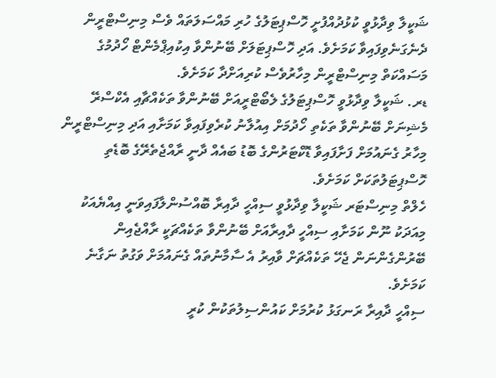ޝަކީލާ ވިދާޅުވީ ކުޅުދުއްފުށީ ހޮސްޕިޓަލުގެ ހުރި މައްސަލަތައް ވެސް މިނިސްޓްރީން ދެނެގަނެވިފައިވާ ކަމަށެވެ. އަދި ހޮސްޕިޓަލަށް ބޭނުންވާ އިކުއިޕްމެންޓް ހޯދުމުގެ މަސައްކަތް މިނިސްޓްރީން މިހާރުވެސް ކުރިއަށްދާ ކަމަށެވެ.
ޑރ. ޝަކީލާ ވިދާޅުވީ ހޮސްޕިޓަލުގެ ލެބޯޓްރީއަށް ބޭނުންވާ ތަކެއްޗާއި އެކްސްރޭ މެޝިނަށް ބޭނުންވާ ތަކެތި ހޯދުމަށް އިއުލާނު ކުރެވިފައިވާ ކަމަށާއި އަދި މިނިސްޓްރީން މިހާރު ގެނައުމަށް ފަށާފައިވާ ޑޮކްޓަރުންގެ ބޮޑު ބައެއް ދާނީ ރާއްޖެތެރޭގެ ބޮޑެތި ހޮސްޕިޓަލުތަކަށް ކަމަށެވެ.
ހެލްތް މިނިސްޓަރ ޝަކީލާ ވިދާޅުވީ ސިއްހީ ދާއިރާ ބޮއްސުންލާފައިވަނީ އިއްޔެއަކު މިއަދަކު ނޫން ކަމަށާއި ސިއްހީ ދާއިރާއަށް ބޭނުންވާ ތަކެއްޗަކީ ރާއްޖެއިން ބޭރުންގެންނަން ޖެހޭ ތަކެއްޗަށް ވާއިރު އެ ސާމާނުތައް ގެނައުމަށް ވަގުތު ނަގާނެ ކަމަށެވެ.
ސިއްހީ ދާއިރާ ރަނގަޅު ކުރުމަށް ކައުންސިލުތަކުން ކުރީ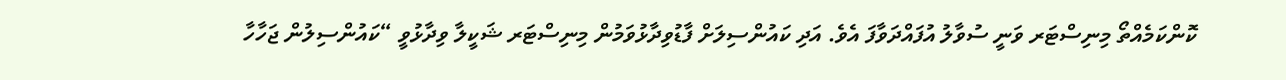ކޮންކަމެއްތޯ މިނިސްޓަރ ވަނީ ސުވާލު އުފައްދަވާފަ އެވެ. އަދި ކައުންސިލަށް ފާޑުވިދާޅުވަމުން މިނިސްޓަރ ޝަކީލާ ވިދާޅުވީ “ކައުންސިލުން ޖަހާހާ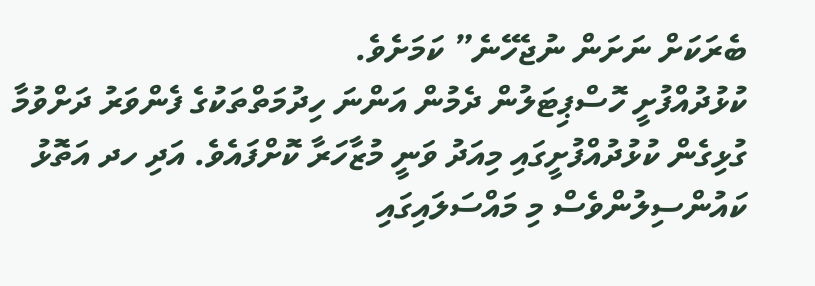ބެރަކަށް ނަށަން ނުޖެހޭނެ” ކަމަށެވެ.
ކުޅުދުއްފުށީ ހޮސްޕިޓަލުން ދެމުން އަންނަ ހިދުމަތްތަކުގެ ފެންވަރު ދަށްވުމާ ގުޅިގެން ކުޅުދުއްފުށީގައި މިއަދު ވަނީ މުޒާހަރާ ކޮށްފައެވެ. އަދި ހދ އަތޮޅު ކައުންސިލުންވެސް މި މައްސަލައިގައި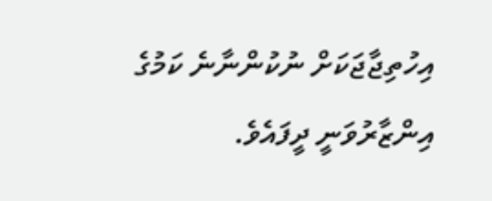އިހުތިޖާޖަކަށް ނުކުންނާނެ ކަމުގެ އިންޒާރުވަނީ ދީފައެވެ.